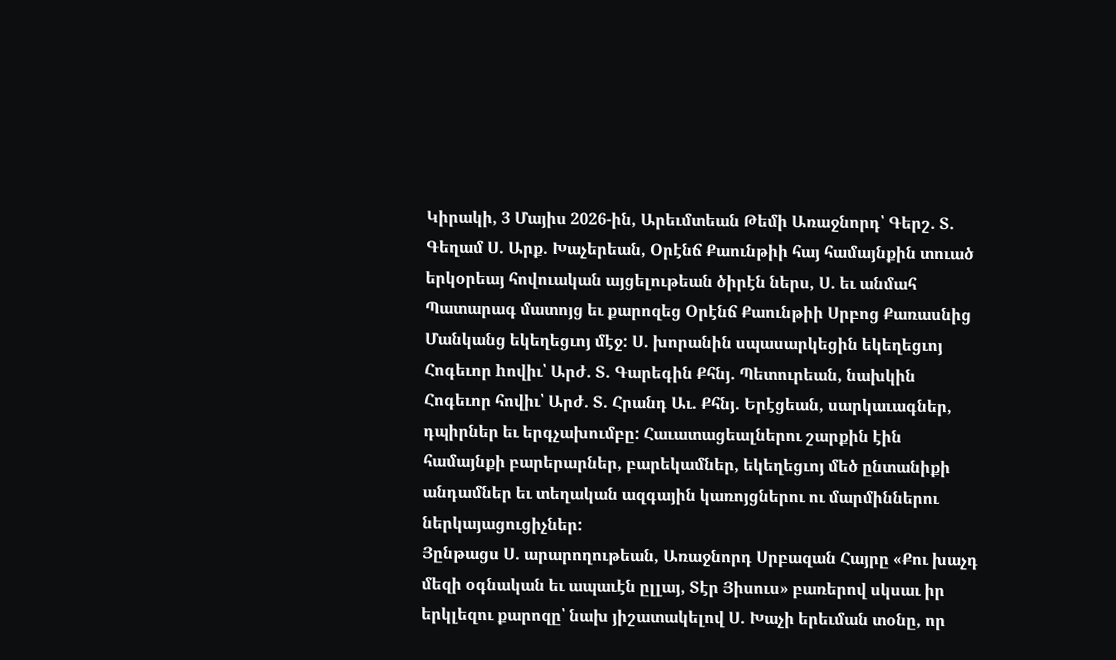Կիրակի, 3 Մայիս 2026-ին, Արեւմտեան Թեմի Առաջնորդ՝ Գերշ. Տ. Գեղամ Ս. Արք. Խաչերեան, Օրէնճ Քաունթիի հայ համայնքին տուած երկօրեայ հովուական այցելութեան ծիրէն ներս, Ս. եւ անմահ Պատարագ մատոյց եւ քարոզեց Օրէնճ Քաունթիի Սրբոց Քառասնից Մանկանց եկեղեցւոյ մէջ: Ս. խորանին սպասարկեցին եկեղեցւոյ Հոգեւոր hովիւ՝ Արժ. Տ. Գարեգին Քհնյ. Պետուրեան, նախկին Հոգեւոր հովիւ՝ Արժ. Տ. Հրանդ Աւ. Քհնյ. Երէցեան, սարկաւագներ, դպիրներ եւ երգչախումբը: Հաւատացեալներու շարքին էին համայնքի բարերարներ, բարեկամներ, եկեղեցւոյ մեծ ընտանիքի անդամներ եւ տեղական ազգային կառոյցներու ու մարմիններու ներկայացուցիչներ:
Յընթացս Ս. արարողութեան, Առաջնորդ Սրբազան Հայրը «Քու խաչդ մեզի օգնական եւ ապաւէն ըլլայ, Տէր Յիսուս» բառերով սկսաւ իր երկլեզու քարոզը՝ նախ յիշատակելով Ս. Խաչի երեւման տօնը, որ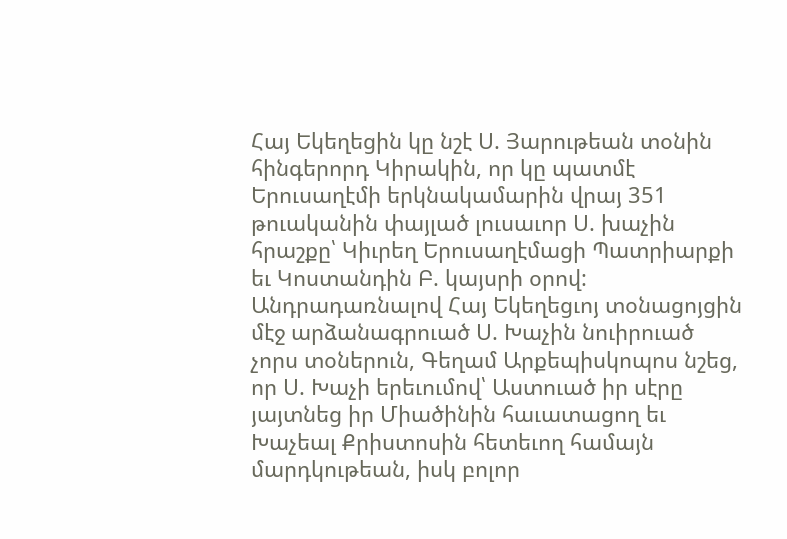Հայ Եկեղեցին կը նշէ Ս. Յարութեան տօնին հինգերորդ Կիրակին, որ կը պատմէ Երուսաղէմի երկնակամարին վրայ 351 թուականին փայլած լուսաւոր Ս. խաչին հրաշքը՝ Կիւրեղ Երուսաղէմացի Պատրիարքի եւ Կոստանդին Բ. կայսրի օրով: Անդրադառնալով Հայ Եկեղեցւոյ տօնացոյցին մէջ արձանագրուած Ս. Խաչին նուիրուած չորս տօներուն, Գեղամ Արքեպիսկոպոս նշեց, որ Ս. Խաչի երեւումով՝ Աստուած իր սէրը յայտնեց իր Միածինին հաւատացող եւ Խաչեալ Քրիստոսին հետեւող համայն մարդկութեան, իսկ բոլոր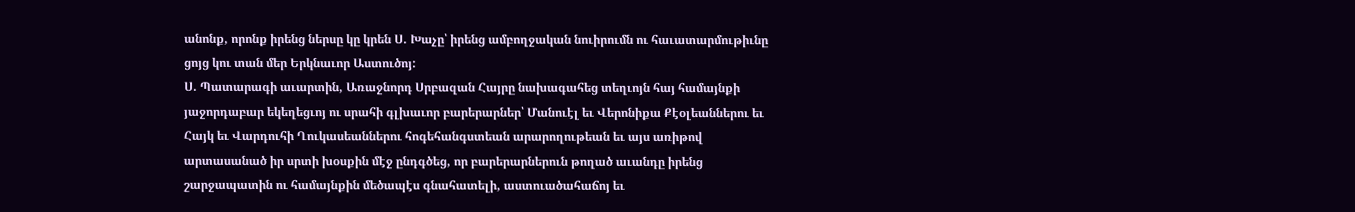անոնք, որոնք իրենց ներսը կը կրեն Ս. Խաչը՝ իրենց ամբողջական նուիրումն ու հաւատարմութիւնը ցոյց կու տան մեր Երկնաւոր Աստուծոյ:
Ս. Պատարագի աւարտին, Առաջնորդ Սրբազան Հայրը նախագահեց տեղւոյն հայ համայնքի յաջորդաբար եկեղեցւոյ ու սրահի գլխաւոր բարերարներ՝ Մանուէլ եւ Վերոնիքա Քէօլեաններու եւ Հայկ եւ Վարդուհի Ղուկասեաններու հոգեհանգստեան արարողութեան եւ այս առիթով արտասանած իր սրտի խօսքին մէջ ընդգծեց, որ բարերարներուն թողած աւանդը իրենց շարջապատին ու համայնքին մեծապէս գնահատելի, աստուածահաճոյ եւ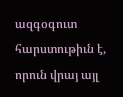ազգօգուտ հարստութիւն է, որուն վրայ այլ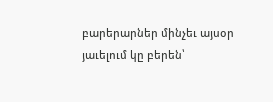բարերարներ մինչեւ այսօր յաւելում կը բերեն՝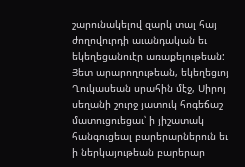շարունակելով զարկ տալ հայ ժողովուրդի աւանդական եւ եկեղեցանուէր առաքելութեան:
Յետ արարողութեան, եկեղեցւոյ Ղուկասեան սրահին մէջ, Սիրոյ սեղանի շուրջ յատուկ հոգեճաշ մատուցուեցաւ՝ ի յիշատակ հանգուցեալ բարերարներուն եւ ի ներկայութեան բարերար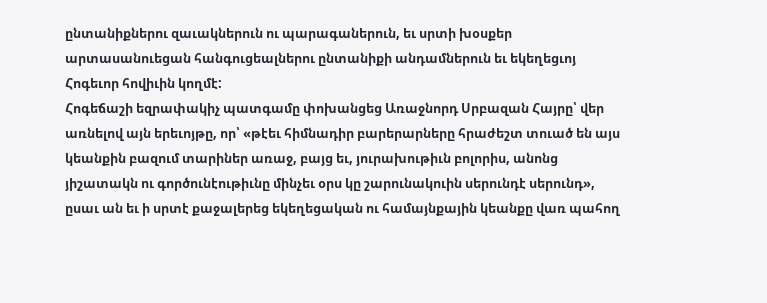ընտանիքներու զաւակներուն ու պարագաներուն, եւ սրտի խօսքեր արտասանուեցան հանգուցեալներու ընտանիքի անդամներուն եւ եկեղեցւոյ Հոգեւոր հովիւին կողմէ:
Հոգեճաշի եզրափակիչ պատգամը փոխանցեց Առաջնորդ Սրբազան Հայրը՝ վեր առնելով այն երեւոյթը, որ՝ «թէեւ հիմնադիր բարերարները հրաժեշտ տուած են այս կեանքին բազում տարիներ առաջ, բայց եւ, յուրախութիւն բոլորիս, անոնց յիշատակն ու գործունէութիւնը մինչեւ օրս կը շարունակուին սերունդէ սերունդ», ըսաւ ան եւ ի սրտէ քաջալերեց եկեղեցական ու համայնքային կեանքը վառ պահող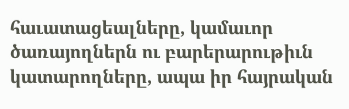հաւատացեալները, կամաւոր ծառայողներն ու բարերարութիւն կատարողները, ապա իր հայրական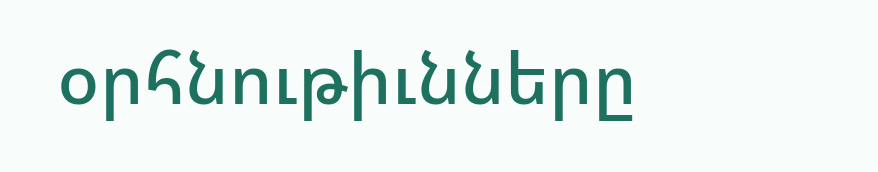օրհնութիւնները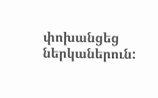փոխանցեց ներկաներուն: